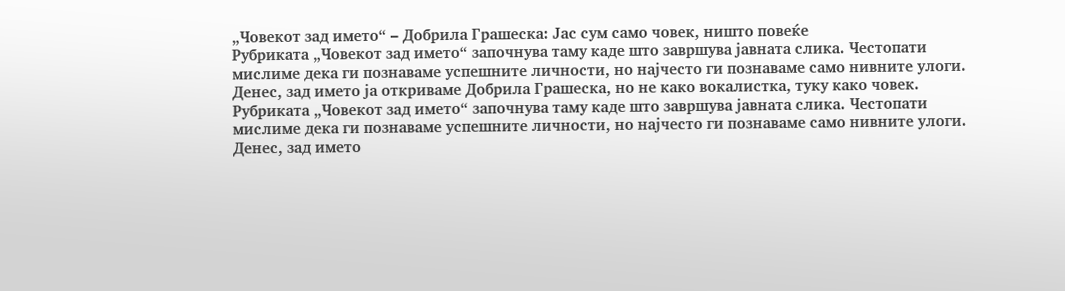„Човекот зад името“ – Добрила Грашеска: Јас сум само човек, ништо повеќе
Рубриката „Човекот зад името“ започнува таму каде што завршува јавната слика. Честопати мислиме дека ги познаваме успешните личности, но најчесто ги познаваме само нивните улоги. Денес, зад името ја откриваме Добрила Грашеска, но не како вокалистка, туку како човек.
Рубриката „Човекот зад името“ започнува таму каде што завршува јавната слика. Честопати мислиме дека ги познаваме успешните личности, но најчесто ги познаваме само нивните улоги. Денес, зад името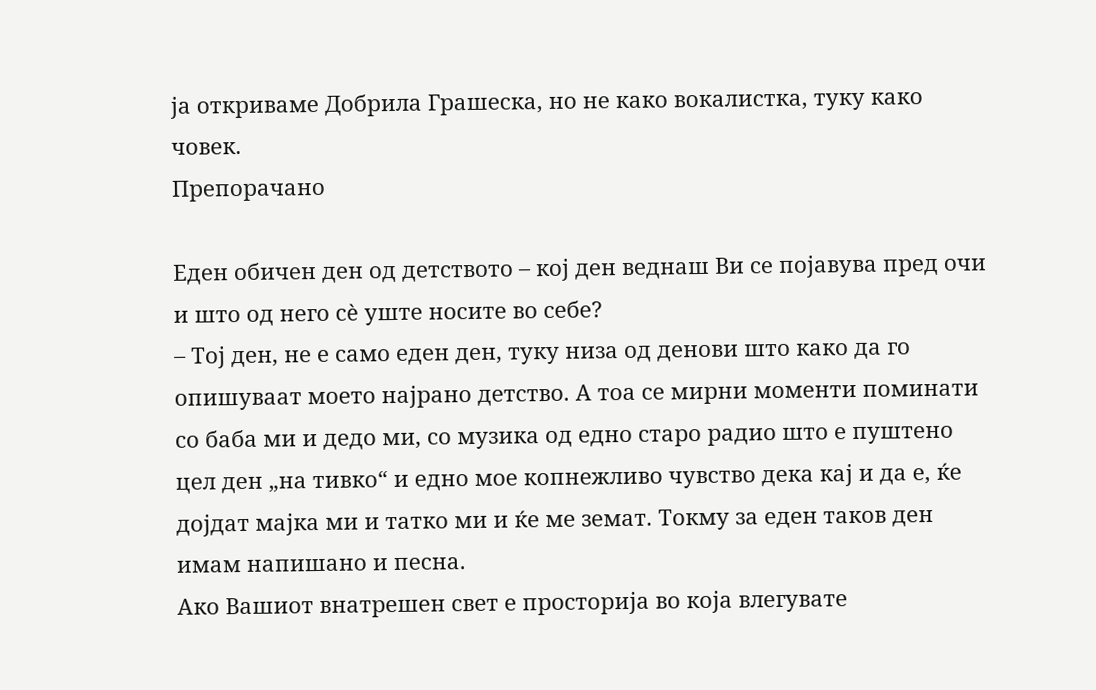ја откриваме Добрила Грашеска, но не како вокалистка, туку како човек.
Препорачано

Еден обичен ден од детството – кој ден веднаш Ви се појавува пред очи и што од него сè уште носите во себе?
– Тој ден, не е само еден ден, туку низа од денови што како да го опишуваат моето најрано детство. А тоа се мирни моменти поминати со баба ми и дедо ми, со музика од едно старо радио што е пуштено цел ден „на тивко“ и едно мое копнежливо чувство дека кај и да е, ќе дојдат мајка ми и татко ми и ќе ме земат. Токму за еден таков ден имам напишано и песна.
Ако Вашиот внатрешен свет е просторија во која влегувате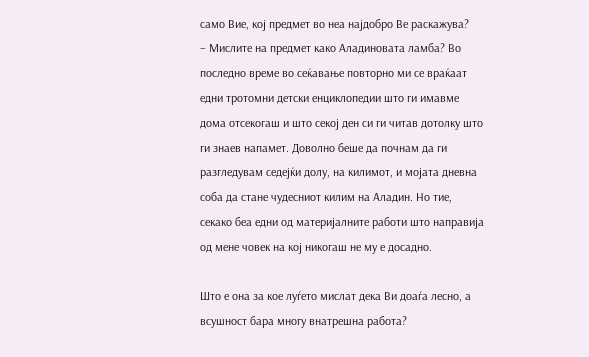само Вие, кој предмет во неа најдобро Ве раскажува?
– Мислите на предмет како Аладиновата ламба? Во последно време во сеќавање повторно ми се враќаат едни тротомни детски енциклопедии што ги имавме дома отсекогаш и што секој ден си ги читав дотолку што ги знаев напамет. Доволно беше да почнам да ги разгледувам седејќи долу, на килимот, и мојата дневна соба да стане чудесниот килим на Аладин. Но тие, секако беа едни од материјалните работи што направија од мене човек на кој никогаш не му е досадно.

Што е она за кое луѓето мислат дека Ви доаѓа лесно, а всушност бара многу внатрешна работа?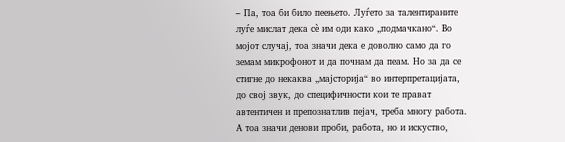– Па, тоа би било пеењето. Луѓето за талентираните луѓе мислат дека сѐ им оди како „подмачкано“. Во мојот случај, тоа значи дека е доволно само да го земам микрофонот и да почнам да пеам. Но за да се стигне до некаква „мајсторија“ во интерпретацијата, до свој звук, до специфичности кои те прават автентичен и препознатлив пејач, треба многу работа. А тоа значи денови проби, работа, но и искуство,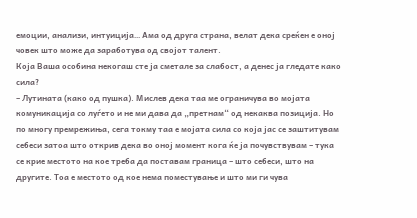емоции, анализи, интуиција… Ама од друга страна, велат дека среќен е оној човек што може да заработува од својот талент.
Која Ваша особина некогаш сте ја сметале за слабост, а денес ја гледате како сила?
– Лутината (како од пушка). Мислев дека таа ме ограничува во мојата комуникација со луѓето и не ми дава да „претнам“ од некаква позиција. Но по многу премрежиња, сега токму таа е мојата сила со која јас се заштитувам себеси затоа што открив дека во оној момент кога ќе ја почувствувам – тука се крие местото на кое треба да поставам граница – што себеси, што на другите. Тоа е местото од кое нема поместување и што ми ги чува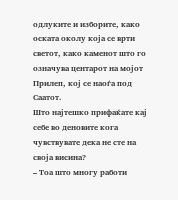одлуките и изборите, како оската околу која се врти светот, како каменот што го означува центарот на мојот Прилеп, кој се наоѓа под Саатот.
Што најтешко прифаќате кај себе во деновите кога чувствувате дека не сте на своја висина?
– Тоа што многу работи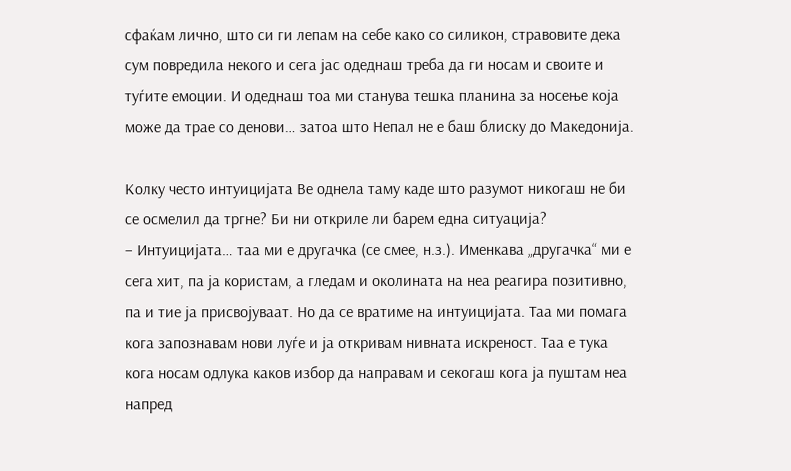сфаќам лично, што си ги лепам на себе како со силикон, стравовите дека сум повредила некого и сега јас одеднаш треба да ги носам и своите и туѓите емоции. И одеднаш тоа ми станува тешка планина за носење која може да трае со денови… затоа што Непал не е баш блиску до Македонија.

Колку често интуицијата Ве однела таму каде што разумот никогаш не би се осмелил да тргне? Би ни откриле ли барем една ситуација?
– Интуицијата… таа ми е другачка (се смее, н.з.). Именкава „другачка“ ми е сега хит, па ја користам, а гледам и околината на неа реагира позитивно, па и тие ја присвојуваат. Но да се вратиме на интуицијата. Таа ми помага кога запознавам нови луѓе и ја откривам нивната искреност. Таа е тука кога носам одлука каков избор да направам и секогаш кога ја пуштам неа напред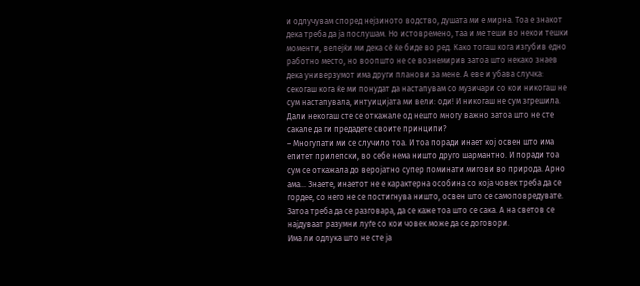и одлучувам според нејзиното водство, душата ми е мирна. Тоа е знакот дека треба да ја послушам. Но истовремено, таа и ме теши во некои тешки моменти, велејќи ми дека сѐ ќе биде во ред. Како тогаш кога изгубив едно работно место, но воопшто не се вознемирив затоа што некако знаев дека универзумот има други планови за мене. А еве и убава случка: секогаш кога ќе ми понудат да настапувам со музичари со кои никогаш не сум настапувала, интуицијата ми вели: оди! И никогаш не сум згрешила.
Дали некогаш сте се откажале од нешто многу важно затоа што не сте сакале да ги предадете своите принципи?
– Многупати ми се случило тоа. И тоа поради инает кој освен што има епитет прилепски, во себе нема ништо друго шармантно. И поради тоа сум се откажала до веројатно супер поминати мигови во природа. Арно ама… Знаете, инаетот не е карактерна особина со која човек треба да се гордее, со него не се постигнува ништо, освен што се самоповредувате. Затоа треба да се разговара, да се каже тоа што се сака. А на светов се најдуваат разумни луѓе со кои човек може да се договори.
Има ли одлука што не сте ја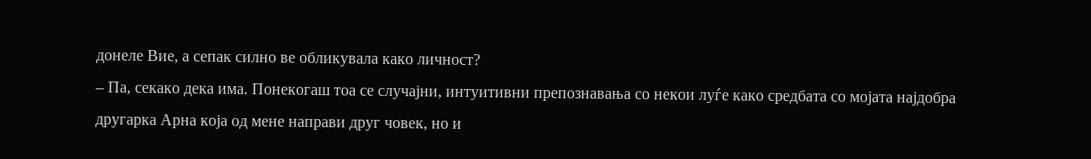донеле Вие, а сепак силно ве обликувала како личност?
– Па, секако дека има. Понекогаш тоа се случајни, интуитивни препознавања со некои луѓе како средбата со мојата најдобра другарка Арна која од мене направи друг човек, но и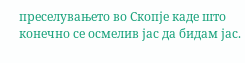преселувањето во Скопје каде што конечно се осмелив јас да бидам јас.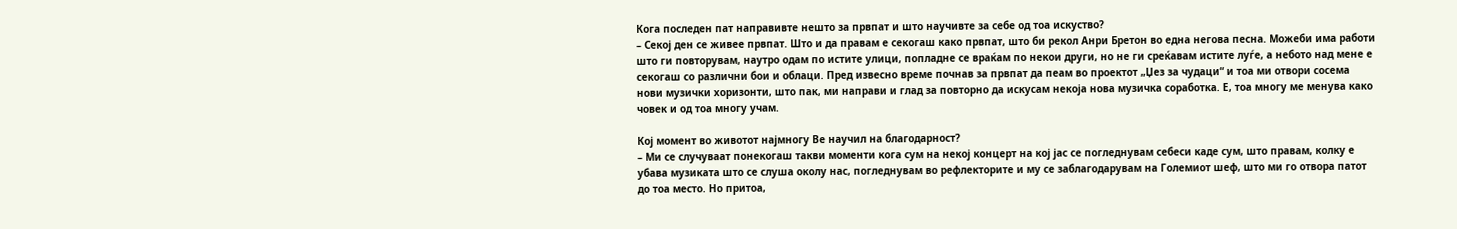Кога последен пат направивте нешто за првпат и што научивте за себе од тоа искуство?
– Секој ден се живее првпат. Што и да правам е секогаш како првпат, што би рекол Анри Бретон во една негова песна. Можеби има работи што ги повторувам, наутро одам по истите улици, попладне се враќам по некои други, но не ги среќавам истите луѓе, а небото над мене е секогаш со различни бои и облаци. Пред извесно време почнав за првпат да пеам во проектот „Џез за чудаци“ и тоа ми отвори сосема нови музички хоризонти, што пак, ми направи и глад за повторно да искусам некоја нова музичка соработка. Е, тоа многу ме менува како човек и од тоа многу учам.

Кој момент во животот најмногу Ве научил на благодарност?
– Ми се случуваат понекогаш такви моменти кога сум на некој концерт на кој јас се погледнувам себеси каде сум, што правам, колку е убава музиката што се слуша околу нас, погледнувам во рефлекторите и му се заблагодарувам на Големиот шеф, што ми го отвора патот до тоа место. Но притоа,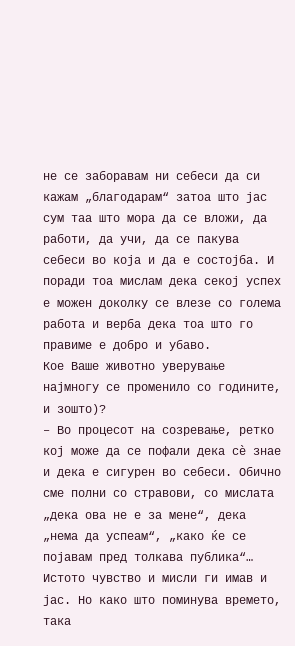не се заборавам ни себеси да си кажам „благодарам“ затоа што јас сум таа што мора да се вложи, да работи, да учи, да се пакува себеси во која и да е состојба. И поради тоа мислам дека секој успех е можен доколку се влезе со голема работа и верба дека тоа што го правиме е добро и убаво.
Кое Ваше животно уверување најмногу се променило со годините, и зошто)?
– Во процесот на созревање, ретко кој може да се пофали дека сѐ знае и дека е сигурен во себеси. Обично сме полни со стравови, со мислата „дека ова не е за мене“, дека „нема да успеам“, „како ќе се појавам пред толкава публика“… Истото чувство и мисли ги имав и јас. Но како што поминува времето, така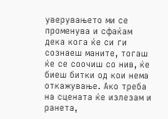уверувањето ми се променува и сфаќам дека кога ќе си ги сознаеш маните, тогаш ќе се соочиш со нив, ќе биеш битки од кои нема откажување. Ако треба на сцената ќе излезам и ранета,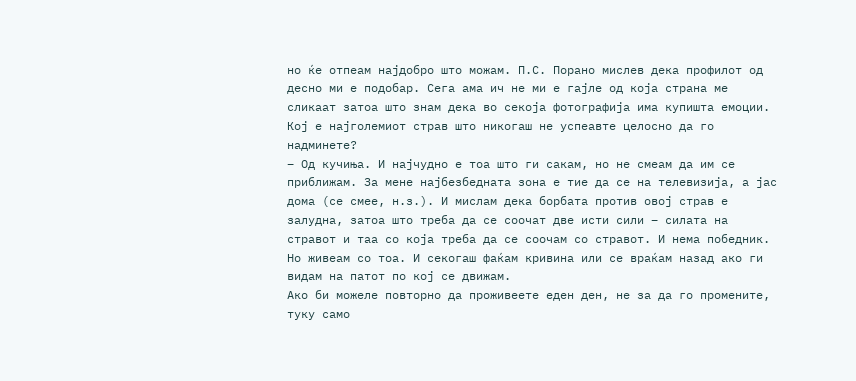но ќе отпеам најдобро што можам. П.С. Порано мислев дека профилот од десно ми е подобар. Сега ама ич не ми е гајле од која страна ме сликаат затоа што знам дека во секоја фотографија има купишта емоции.
Кој е најголемиот страв што никогаш не успеавте целосно да го надминете?
– Од кучиња. И најчудно е тоа што ги сакам, но не смеам да им се приближам. За мене најбезбедната зона е тие да се на телевизија, а јас дома (се смее, н.з.). И мислам дека борбата против овој страв е залудна, затоа што треба да се соочат две исти сили – силата на стравот и таа со која треба да се соочам со стравот. И нема победник. Но живеам со тоа. И секогаш фаќам кривина или се враќам назад ако ги видам на патот по кој се движам.
Ако би можеле повторно да проживеете еден ден, не за да го промените, туку само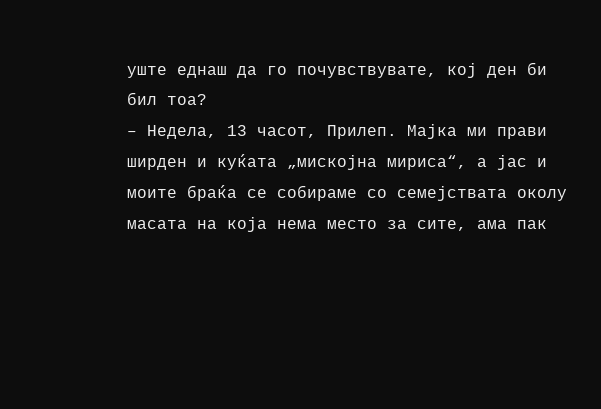уште еднаш да го почувствувате, кој ден би бил тоа?
– Недела, 13 часот, Прилеп. Мајка ми прави ширден и куќата „мискојна мириса“, а јас и моите браќа се собираме со семејствата околу масата на која нема место за сите, ама пак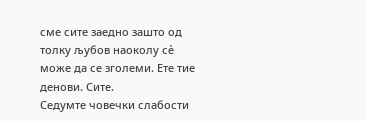сме сите заедно зашто од толку љубов наоколу сѐ може да се зголеми. Ете тие денови. Сите.
Седумте човечки слабости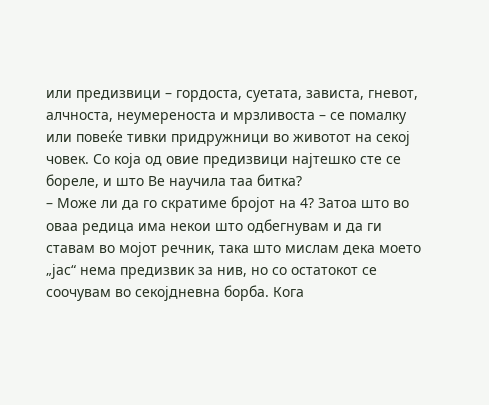или предизвици – гордоста, суетата, зависта, гневот, алчноста, неумереноста и мрзливоста – се помалку или повеќе тивки придружници во животот на секој човек. Со која од овие предизвици најтешко сте се бореле, и што Ве научила таа битка?
– Може ли да го скратиме бројот на 4? Затоа што во оваа редица има некои што одбегнувам и да ги ставам во мојот речник, така што мислам дека моето „јас“ нема предизвик за нив, но со остатокот се соочувам во секојдневна борба. Кога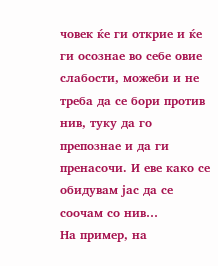човек ќе ги открие и ќе ги осознае во себе овие слабости, можеби и не треба да се бори против нив, туку да го препознае и да ги пренасочи. И еве како се обидувам јас да се соочам со нив…
На пример, на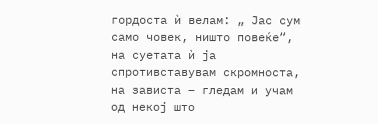гордоста ѝ велам: „ Јас сум само човек, ништо повеќе“, на суетата ѝ ја спротивставувам скромноста, на зависта – гледам и учам од некој што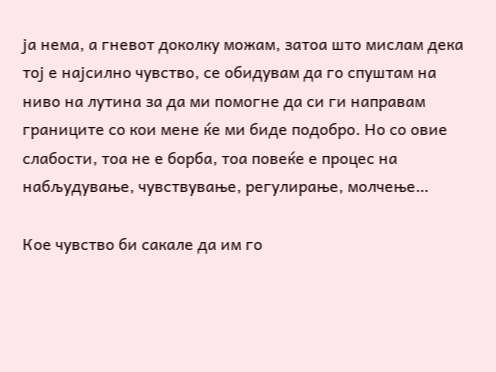ја нема, а гневот доколку можам, затоа што мислам дека тој е најсилно чувство, се обидувам да го спуштам на ниво на лутина за да ми помогне да си ги направам границите со кои мене ќе ми биде подобро. Но со овие слабости, тоа не е борба, тоа повеќе е процес на набљудување, чувствување, регулирање, молчење…

Кое чувство би сакале да им го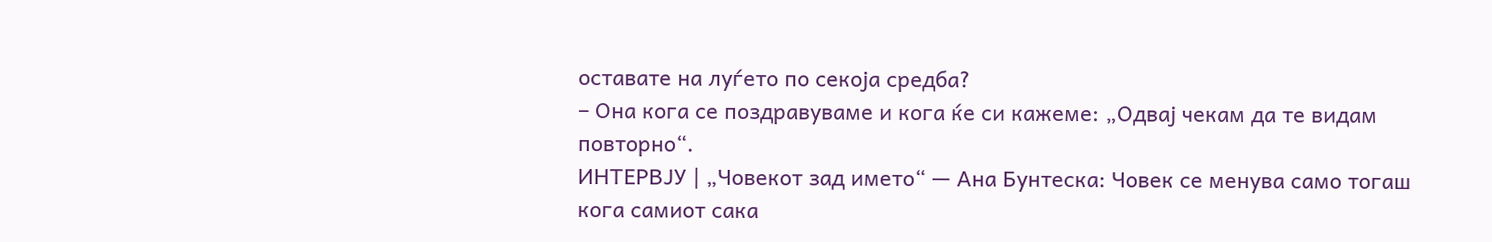оставате на луѓето по секоја средба?
– Она кога се поздравуваме и кога ќе си кажеме: „Одвај чекам да те видам повторно“.
ИНТЕРВЈУ | „Човекот зад името“ — Ана Бунтеска: Човек се менува само тогаш кога самиот сака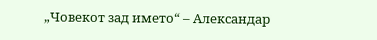„Човекот зад името“ – Александар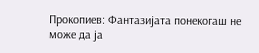Прокопиев: Фантазијата понекогаш не може да ја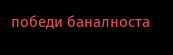победи баналноста